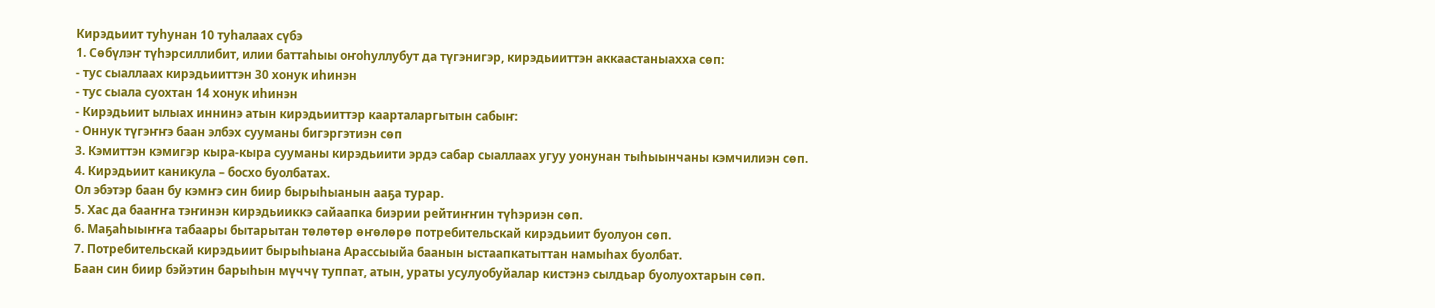Кирэдьиит туһунан 10 туһалаах сүбэ
1. Сөбүлэҥ түһэрсиллибит, илии баттаһыы оҥоһуллубут да түгэнигэр, кирэдьииттэн аккаастаныахха сөп:
- тус сыаллаах кирэдьииттэн 30 хонук иһинэн
- тус сыала суохтан 14 хонук иһинэн
- Кирэдьиит ылыах иннинэ атын кирэдьииттэр каарталаргытын сабыҥ:
- Оннук түгэҥҥэ баан элбэх сууманы бигэргэтиэн сөп
3. Кэмиттэн кэмигэр кыра-кыра сууманы кирэдьиити эрдэ сабар сыаллаах угуу уонунан тыһыынчаны кэмчилиэн сөп.
4. Кирэдьиит каникула – босхо буолбатах.
Ол эбэтэр баан бу кэмҥэ син биир бырыһыанын ааҕа турар.
5. Хас да бааҥҥа тэҥинэн кирэдьииккэ сайаапка биэрии рейтиҥҥин түһэриэн сөп.
6. Маҕаһыыҥҥа табаары бытарытан төлөтөр өҥөлөрө потребительскай кирэдьиит буолуон сөп.
7. Потребительскай кирэдьиит бырыһыана Арассыыйа баанын ыстаапкатыттан намыһах буолбат.
Баан син биир бэйэтин барыһын мүччү туппат, атын, ураты усулуобуйалар кистэнэ сылдьар буолуохтарын сөп.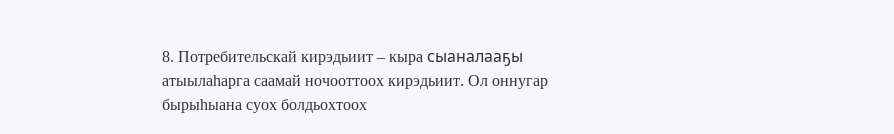8. Потребительскай кирэдьиит – кыра сыаналааҕы атыылаһарга саамай ночооттоох кирэдьиит. Ол оннугар бырыһыана суох болдьохтоох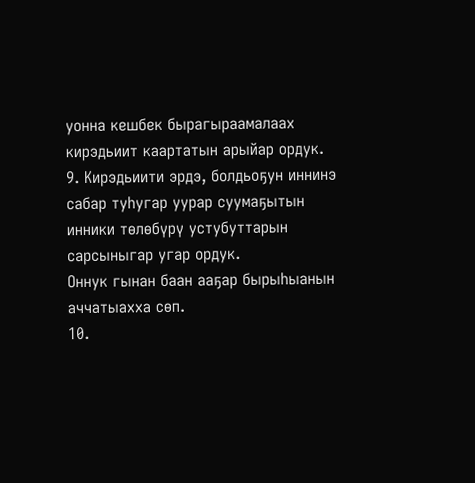уонна кешбек бырагыраамалаах кирэдьиит каартатын арыйар ордук.
9. Кирэдьиити эрдэ, болдьоҕун иннинэ сабар туһугар уурар суумаҕытын инники төлөбүрү устубуттарын сарсыныгар угар ордук.
Оннук гынан баан ааҕар бырыһыанын аччатыахха сөп.
10.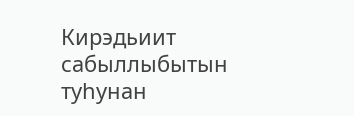Кирэдьиит сабыллыбытын туһунан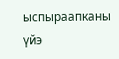ыспыраапканы үйэ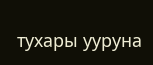тухары ууруна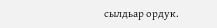сылдьар ордук.